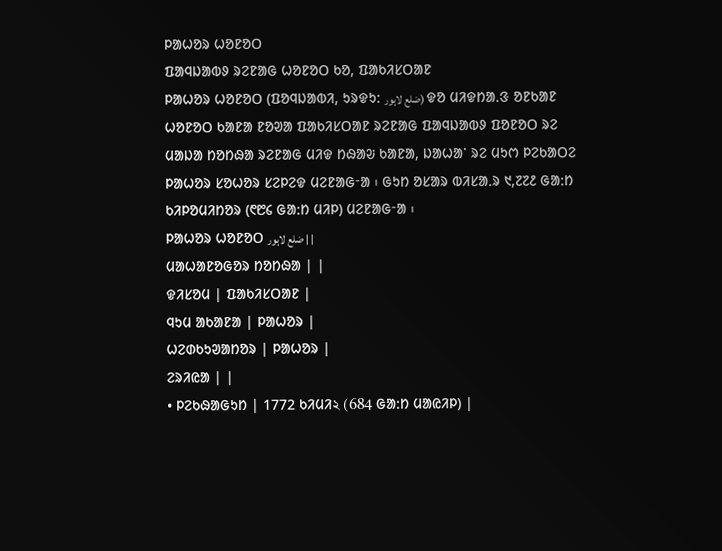ᱞᱟᱦᱚᱨ ᱦᱚᱱᱚᱛ
ᱯᱟᱧᱡᱟᱵᱽ ᱨᱮᱱᱟᱜ ᱦᱚᱱᱚᱛ ᱠᱚ, ᱯᱟᱠᱤᱥᱛᱟᱱ
ᱞᱟᱦᱚᱨ ᱦᱚᱱᱚᱛ (ᱯᱚᱧᱡᱟᱵᱤ, ᱩᱨᱫᱩ: ضلع لاہور) ᱫᱚ ᱢᱤᱫᱴᱟᱹᱝ ᱚᱱᱠᱟᱱ ᱦᱚᱱᱚᱛ ᱠᱟᱱᱟ ᱱᱚᱣᱟ ᱯᱟᱠᱤᱥᱛᱟᱱ ᱨᱮᱱᱟᱜ ᱯᱟᱧᱡᱟᱵᱽ ᱯᱚᱱᱚᱛ ᱨᱮ ᱢᱟᱡᱟ ᱴᱚᱴᱷᱟ ᱨᱮᱱᱟᱜ ᱢᱤᱫ ᱴᱷᱟᱶ ᱠᱟᱱᱟ, ᱡᱟᱦᱟᱸ ᱨᱮ ᱢᱩᱬ ᱞᱮᱠᱟᱛᱮ ᱞᱟᱦᱚᱨ ᱥᱚᱦᱚᱨ ᱥᱮᱞᱮᱫ ᱢᱮᱱᱟᱜᱼᱟ ᱾ ᱜᱩᱴ ᱚᱥᱟᱨ ᱵᱤᱥᱟᱹᱨ ᱑,᱗᱗᱒ ᱜᱟᱺᱴ ᱠᱤᱞᱚᱢᱤᱴᱚᱨ (᱖᱘᱔ ᱜᱟᱺᱴ ᱢᱤᱞ) ᱢᱮᱱᱟᱜᱼᱟ ᱾
ᱞᱟᱦᱚᱨ ᱦᱚᱱᱚᱛ ضلع لاہور | |
ᱢᱟᱦᱟᱱᱚᱜᱚᱨ ᱴᱚᱴᱷᱟ | |
ᱫᱤᱥᱚᱢ | ᱯᱟᱠᱤᱥᱛᱟᱱ |
ᱧᱩᱢ ᱟᱠᱟᱱᱟ | ᱞᱟᱦᱚᱨ |
ᱦᱮᱰᱠᱩᱣᱟᱴᱚᱨ | ᱞᱟᱦᱚᱨ |
ᱮᱨᱤᱭᱟ | |
• ᱞᱮᱠᱷᱟᱜᱩᱴ | 1772 ᱠᱤᱢᱤ২ (684 ᱜᱟᱺᱴ ᱢᱟᱭᱤᱞ) |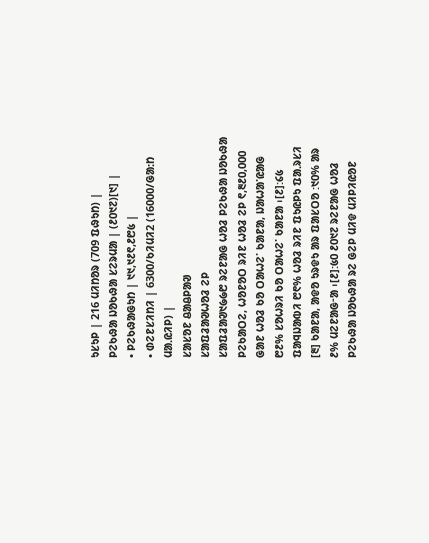ᱩᱥᱩᱞ | 216 ᱢᱤᱴᱚᱨ (709 ᱯᱷᱩᱴ) |
ᱞᱮᱠᱷᱟ ᱡᱚᱠᱷᱟ ᱥᱮᱨᱢᱟ | (᱒᱐᱑᱗)[᱑] |
• ᱞᱮᱠᱷᱟᱜᱩᱴ | ᱑᱑,᱑᱒᱖,᱒᱘᱕ |
• ᱰᱮᱱᱥᱤᱴᱤ | 6300/ᱠᱤᱢᱤ2 (16000/ᱜᱟᱺᱴ ᱢᱟᱹᱭᱤᱞ) |
ᱥᱟᱥᱚᱱ ᱪᱟᱪᱞᱟᱣ
ᱥᱟᱯᱲᱟᱣᱦᱚᱲ ᱮᱞ
ᱥᱟᱯᱲᱟᱣ᱑᱙᱙᱘ ᱨᱮᱱᱟᱜ ᱦᱚᱲ ᱞᱮᱠᱷᱟ ᱡᱚᱠᱷᱟ ᱞᱮᱠᱟᱛᱮ, ᱦᱚᱱᱚᱛ ᱨᱤᱱ ᱦᱚᱲ ᱮᱞ ᱖,᱓᱒᱐,᱐᱐᱐ ᱜᱟᱱ ᱦᱚᱲ ᱠᱚ ᱛᱟᱦᱮᱸ ᱠᱟᱱᱟ, ᱡᱟᱦᱟᱸᱭᱟᱜ ᱘᱒% ᱥᱚᱦᱨᱤ ᱠᱚ ᱛᱟᱦᱮᱸ ᱠᱟᱱᱟ ᱾[᱒]:᱔᱕ ᱯᱟᱧᱡᱟᱵᱤ ᱘᱖% ᱦᱚᱲ ᱨᱤᱱ ᱯᱩᱭᱞᱩ ᱯᱟᱹᱨᱥᱤ [᱓] ᱠᱟᱱᱟ, ᱟᱫᱚ ᱩᱨᱫᱩ ᱟᱨ ᱯᱟᱥᱛᱚ :᱑᱐% ᱟᱨ ᱒% ᱢᱮᱱᱟᱜᱼᱟ ᱾[᱒]:᱕᱐ ᱒᱐᱑᱗ ᱨᱮᱱᱟᱜ ᱦᱚᱲ ᱞᱮᱠᱷᱟ ᱡᱚᱠᱷᱟ ᱨᱮ ᱜᱮᱞ ᱢᱤᱫ ᱢᱤᱞᱤᱭᱚᱱ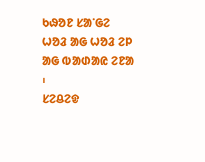ᱠᱷᱚᱱ ᱥᱟᱸᱜᱮ ᱦᱚᱲ ᱟᱜ ᱦᱚᱲ ᱮᱞ ᱟᱜ ᱵᱟᱰᱟᱭ ᱮᱱᱟ ᱾
ᱥᱮᱪᱮᱫ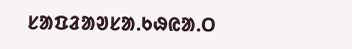ᱥᱟᱯᱲᱟᱣᱥᱟᱹᱠᱷᱭᱟᱹᱛ